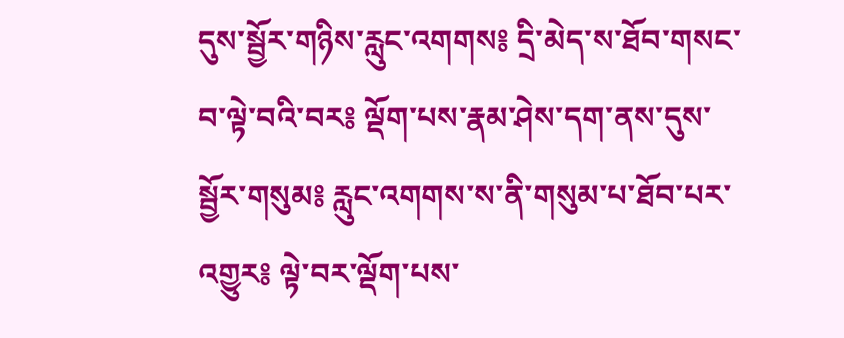དུས་སྦྱོར་གཉིས་རླུང་འགགས༔ དྲི་མེད་ས་ཐོབ་གསང་བ་ལྟེ་བའི་བར༔ ལྡོག་པས་རྣམ་ཤེས་དག་ནས་དུས་སྦྱོར་གསུམ༔ རླུང་འགགས་ས་ནི་གསུམ་པ་ཐོབ་པར་འགྱུར༔ ལྟེ་བར་ལྡོག་པས་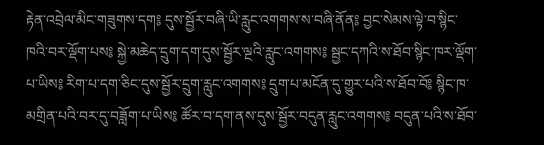རྟེན་འབྲེལ་མིང་གཟུགས་དག༔ དུས་སྦྱོར་བཞི་ཡི་རླུང་འགགས་ས་བཞི་ནོན༔ བྱང་སེམས་ལྟེ་བ་སྙིང་ཁའི་བར་ལྡོག་པས༔ སྐྱེ་མཆེད་དྲུག་དག་དུས་སྦྱོར་ལྔའི་རླུང་འགགས༔ སྦྱང་དཀའི་ས་ཐོབ་སྙིང་ཁར་ལྡོག་པ་ཡིས༔ རིག་པ་དག་ཅིང་དུས་སྦྱོར་དྲུག་རླུང་འགགས༔ དྲུག་པ་མངོན་དུ་གྱུར་པའི་ས་ཐོབ་བོ༔ སྙིང་ཁ་མགྲིན་པའི་བར་དུ་བཟློག་པ་ཡིས༔ ཚོར་བ་དག་ནས་དུས་སྦྱོར་བདུན་རླུང་འགགས༔ བདུན་པའི་ས་ཐོབ་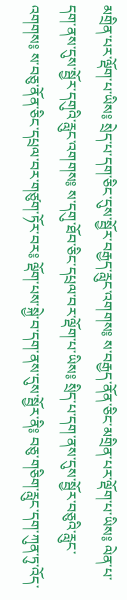མགྲིན་པར་ལྡོག་པ་ཡིས༔ སྲེད་པ་དག་ཅིང་དུས་སྦྱོར་བརྒྱད་རླུང་འགགས༔ ས་བརྒྱད་ནོན་ཅིང་མགྲིན་པར་ལྡོག་པ་ཡིས༔ ལེན་པ་དག་ནས་དུས་སྦྱོར་དགུའི་རླུང་འགགས༔ ས་དགུ་ཐོབ་ཅིང་དཔྲལ་བར་ལྡོག་པ་ཡིས༔ སྲིད་པ་དག་ནས་དུས་སྦྱོར་བཅུའི་རླུང་འགགས༔ ས་བཅུ་ནོན་ཅིང་དཔྲལ་བར་གཙུག་ཏོར་བར༔ ལྡོག་པས་སྐྱེ་བ་དག་ནས་དུས་སྦྱོར་ནི༔ བཅུ་གཅིག་རླུང་དག་ཀུན་ཏུ་འོད་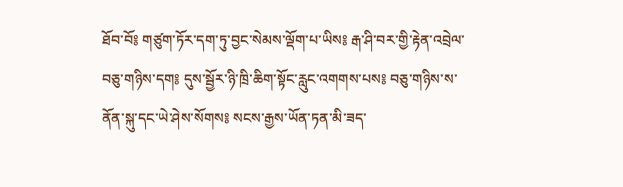ཐོབ་བོ༔ གཙུག་ཏོར་དག་ཏུ་བྱང་སེམས་ལྡོག་པ་ཡིས༔ རྒ་ཤི་བར་གྱི་རྟེན་འབྲེལ་བཅུ་གཉིས་དག༔ དུས་སྦྱོར་ཉི་ཁྲི་ཆིག་སྟོང་རླུང་འགགས་པས༔ བཅུ་གཉིས་ས་ནོན་སྐུ་དང་ཡེ་ཤེས་སོགས༔ སངས་རྒྱས་ཡོན་ཏན་མི་ཟད་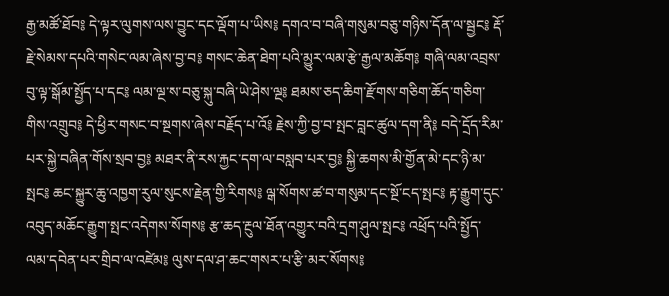རྒྱ་མཚོ་ཐོབ༔ དེ་ལྟར་ལུགས་ལས་བྱུང་དང་ལྡོག་པ་ཡིས༔ དགའ་བ་བཞི་གསུམ་བཅུ་གཉིས་དོན་ལ་སྦྱང༔ རྡོ་རྗེ་སེམས་དཔའི་གསེང་ལམ་ཞེས་བྱ་བ༔ གསང་ཆེན་ཐེག་པའི་མྱུར་ལམ་རྩེ་རྒྱལ་མཆོག༔ གཞི་ལམ་འབྲས་བུ་ལྟ་སྒོམ་སྤྱོད་པ་དང༔ ལམ་ལྔ་ས་བཅུ་སྐུ་བཞི་ཡེ་ཤེས་ལྔ༔ ཐམས་ཅད་ཆིག་རྫོགས་གཅིག་ཆོད་གཅིག་གིས་འགྲུབ༔ དེ་ཕྱིར་གསང་བ་སྔགས་ཞེས་བརྗོད་པ་འོ༔ རྗེས་ཀྱི་བྱ་བ་སྤང་བླང་ཚུལ་དག་ནི༔ བདེ་དྲོད་རིམ་པར་སྐྱེ་བཞིན་གོས་སྲབ་བྱ༔ མཐར་ནི་རས་རྐྱང་དག་ལ་བསླབ་པར་བྱ༔ སྐྱི་ཆགས་མི་གྱོན་མེ་དང་ཉི་མ་སྤང༔ ཆང་སྐྱུར་ཆུ་འཁྱག་རུལ་སུངས་རྗེན་གྱི་རིགས༔ ལྒ་སོགས་ཚ་བ་གསུམ་དང་སྔོ་ངད་སྤང༔ རྟ་རྒྱུག་དུང་འབུད་མཆོང་རྒྱུག་སྤང་འདེགས་སོགས༔ རྩ་ཆད་རྔུལ་ཐོན་འགྱུར་བའི་དྲག་ཤུལ་སྤང༔ འཕྲོད་པའི་སྤྱོད་ལམ་དབེན་པར་གྲིབ་ལ་འཛེམ༔ ལུས་དལ་ཤ་ཆང་གསར་པ་རྩི་མར་སོགས༔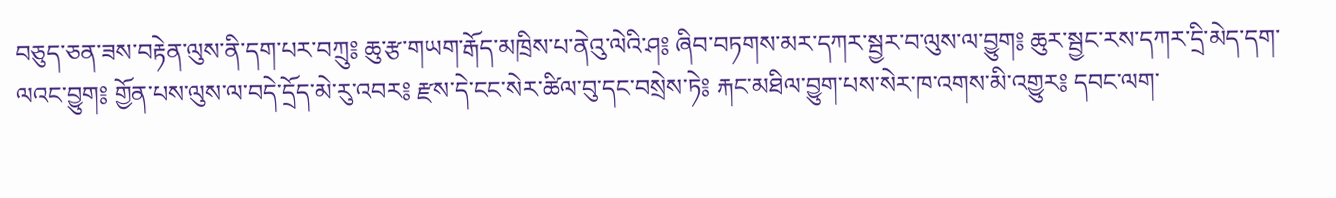བཅུད་ཅན་ཟས་བརྟེན་ལུས་ནི་དག་པར་བཀྲུ༔ ཆུ་རྩ་གཡག་རྒོད་མཁྲིས་པ་ནེའུ་ལེའི་ཤ༔ ཞིབ་བཏགས་མར་དཀར་སྦྱར་བ་ལུས་ལ་བྱུག༔ ཆུར་སྦྱང་རས་དཀར་དྲི་མེད་དག་ལའང་བྱུག༔ གྱོན་པས་ལུས་ལ་བདེ་དྲོད་མེ་རུ་འབར༔ རྫས་དེ་ངང་སེར་ཚིལ་བུ་དང་བསྲེས་ཏེ༔ རྐང་མཐིལ་བྱུག་པས་སེར་ཁ་འགས་མི་འགྱུར༔ དབང་ལག་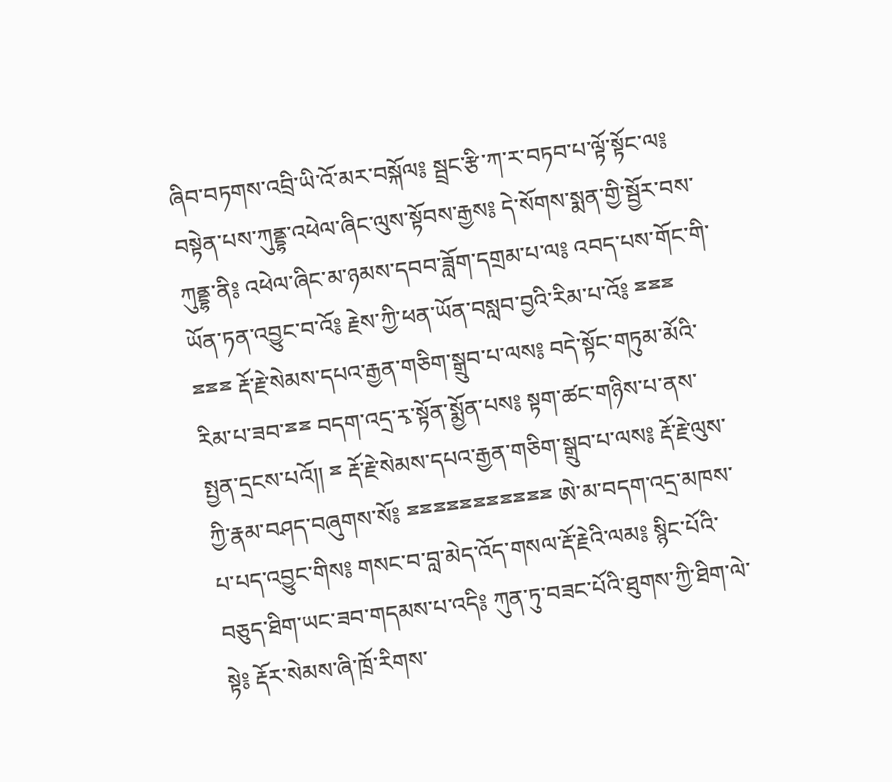ཞིབ་བཏགས་འབྲི་ཡི་འོ་མར་བསྐོལ༔ སྦྲང་རྩི་ཀ་ར་བཏབ་པ་ལྟོ་སྟོང་ལ༔ བསྟེན་པས་ཀུནྡྷ་འཕེལ་ཞིང་ལུས་སྟོབས་རྒྱས༔ དེ་སོགས་སྨན་གྱི་སྦྱོར་བས་ཀུནྡྷ་ནི༔ འཕེལ་ཞིང་མ་ཉམས་དབབ་ཟློག་དགྲམ་པ་ལ༔ འབད་པས་གོང་གི་ཡོན་ཏན་འབྱུང་བ་འོ༔ རྗེས་ཀྱི་ཕན་ཡོན་བསླབ་བྱའི་རིམ་པ་འོ༔ ྈྈྈ ྈྈྈ རྡོ་རྗེ་སེམས་དཔའ་རྒྱན་གཅིག་སྒྲུབ་པ་ལས༔ བདེ་སྟོང་གཏུམ་མོའི་རིམ་པ་ཟབ་ྈྈ བདག་འདྲ་རྭ་སྟོན་སྨྱོན་པས༔ སྟག་ཚང་གཉིས་པ་ནས་སྤྱན་དྲངས་པའོ།། ྈ རྡོ་རྗེ་སེམས་དཔའ་རྒྱན་གཅིག་སྒྲུབ་པ་ལས༔ རྡོ་རྗེ་ལུས་ཀྱི་རྣམ་བཤད་བཞུགས་སོ༔ ྈྈྈྈྈྈྈྈྈྈྈ ཨེ་མ་བདག་འདྲ་མཁས་པ་པད་འབྱུང་གིས༔ གསང་བ་བླ་མེད་འོད་གསལ་རྡོ་རྗེའི་ལམ༔ སྙིང་པོའི་བཅུད་ཐིག་ཡང་ཟབ་གདམས་པ་འདི༔ ཀུན་ཏུ་བཟང་པོའི་ཐུགས་ཀྱི་ཐིག་ལེ་སྟེ༔ རྡོར་སེམས་ཞི་ཁྲོ་རིགས་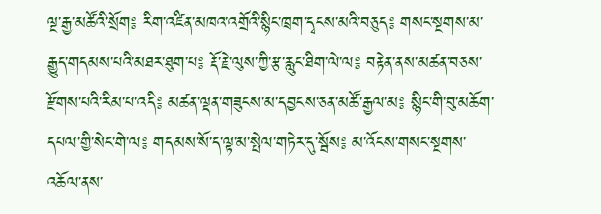ལྔ་རྒྱ་མཚོའི་སྲོག༔ རིག་འཛིན་མཁའ་འགྲོའི་སྙིང་ཁྲག་དྭངས་མའི་བཅུད༔ གསང་སྔགས་མ་རྒྱུད་གདམས་པའི་མཐར་ཐུག་པ༔ རྡོ་རྗེ་ལུས་ཀྱི་རྩ་རླུང་ཐིག་ལེ་ལ༔ བརྟེན་ནས་མཚན་བཅས་རྫོགས་པའི་རིམ་པ་འདི༔ མཚན་ལྡན་གཟུངས་མ་དབྱངས་ཅན་མཚོ་རྒྱལ་མ༔ སྙིང་གི་བུ་མཆོག་དཔལ་གྱི་སེང་གེ་ལ༔ གདམས་སོ་ད་ལྟ་མ་སྤེལ་གཏེར་དུ་སྦོས༔ མ་འོངས་གསང་སྔགས་འཆོལ་ནས་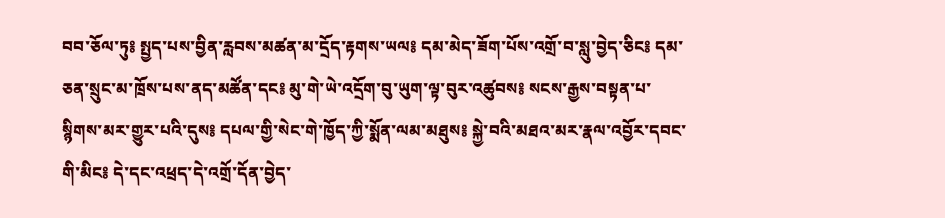བབ་ཅོལ་ཏུ༔ སྤྱད་པས་བྱིན་རླབས་མཚན་མ་དྲོད་རྟགས་ཡལ༔ དམ་མེད་ཟོག་པོས་འགྲོ་བ་སླུ་བྱེད་ཅིང༔ དམ་ཅན་སྲུང་མ་ཁྲོས་པས་ནད་མཚོན་དང༔ མུ་གེ་ཡེ་འདྲོག་བུ་ཡུག་ལྟ་བུར་འཚུབས༔ སངས་རྒྱས་བསྟན་པ་སྙིགས་མར་གྱུར་པའི་དུས༔ དཔལ་གྱི་སེང་གེ་ཁྱོད་ཀྱི་སྨོན་ལམ་མཐུས༔ སྐྱེ་བའི་མཐའ་མར་རྣལ་འབྱོར་དབང་གི་མིང༔ དེ་དང་འཕྲད་དེ་འགྲོ་དོན་བྱེད་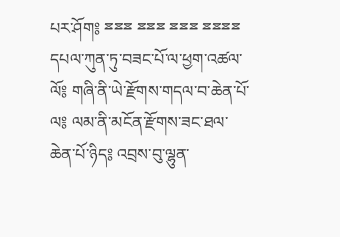པར་ཤོག༔ ྈྈྈ ྈྈྈ ྈྈྈ ྈྈྈྈ དཔལ་ཀུན་ཏུ་བཟང་པོ་ལ་ཕྱག་འཚལ་ལོ༔ གཞི་ནི་ཡེ་རྫོགས་གདལ་བ་ཆེན་པོ་ལ༔ ལམ་ནི་མངོན་རྫོགས་ཟང་ཐལ་ཆེན་པོ་ཉིད༔ འབྲས་བུ་ལྷུན་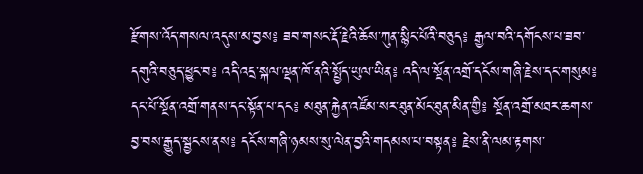རྫོགས་འོད་གསལ་འདུས་མ་བྱས༔ ཟབ་གསང་རྡོ་རྗེའི་ཆོས་ཀུན་སྙིང་པོའི་བཅུད༔ རྒྱལ་བའི་དགོངས་པ་ཟབ་དགུའི་བཅུད་ཕྱུང་བ༔ འདི་འདྲ་སྐལ་ལྡན་ཁོ་ནའི་སྤྱོད་ཡུལ་ཡིན༔ འདི་ལ་སྔོན་འགྲོ་དངོས་གཞི་རྗེས་དང་གསུམ༔ དང་པོ་སྔོན་འགྲོ་གནས་དང་སྟོན་པ་དང༔ མཐུན་རྐྱེན་འཛོམ་སར་ཐུན་མོང་ཐུན་མིན་གྱི༔ སྔོན་འགྲོ་མཐར་ཆགས་བྱ་བས་རྒྱུད་སྦྱངས་ནས༔ དངོས་གཞི་ཉམས་སུ་ལེན་བྱའི་གདམས་པ་བསྟན༔ རྗེས་ནི་ལམ་རྟགས་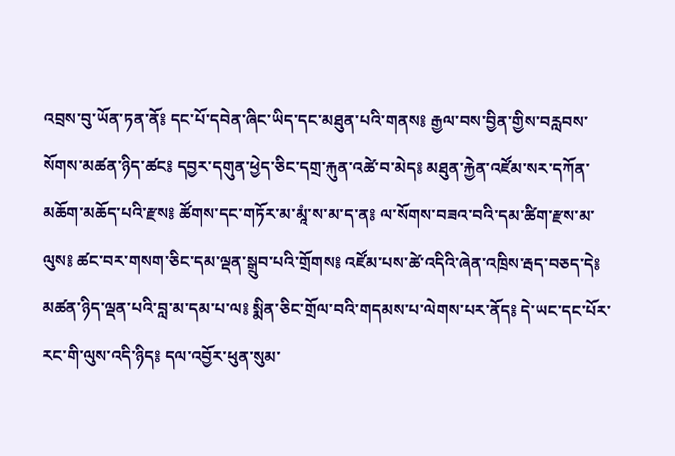འབྲས་བུ་ཡོན་ཏན་ནོ༔ དང་པོ་དབེན་ཞིང་ཡིད་དང་མཐུན་པའི་གནས༔ རྒྱལ་བས་བྱིན་གྱིས་བརླབས་སོགས་མཚན་ཉིད་ཚང༔ དབྱར་དགུན་ཕྱེད་ཅིང་དགྲ་རྐུན་འཚེ་བ་མེད༔ མཐུན་རྐྱེན་འཛོམ་སར་དཀོན་མཆོག་མཆོད་པའི་རྫས༔ ཚོགས་དང་གཏོར་མ་མཱཾ་ས་མ་ད་ན༔ ལ་སོགས་བཟའ་བའི་དམ་ཚིག་རྫས་མ་ལུས༔ ཚང་བར་གསག་ཅིང་དམ་ལྡན་སྒྲུབ་པའི་གྲོགས༔ འཛོམ་པས་ཚེ་འདིའི་ཞེན་འཁྲིས་རྦད་བཅད་དེ༔ མཚན་ཉིད་ལྡན་པའི་བླ་མ་དམ་པ་ལ༔ སྨིན་ཅིང་གྲོལ་བའི་གདམས་པ་ལེགས་པར་ནོད༔ དེ་ཡང་དང་པོར་རང་གི་ལུས་འདི་ཉིད༔ དལ་འབྱོར་ཕུན་སུམ་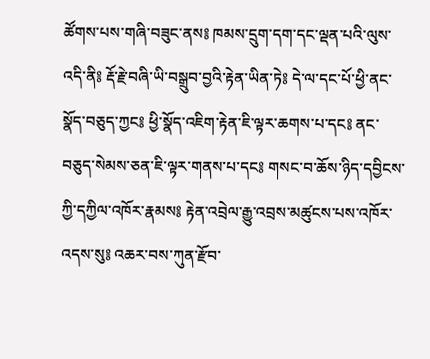ཚོགས་པས་གཞི་བཟུང་ནས༔ ཁམས་དྲུག་དག་དང་ལྡན་པའི་ལུས་འདི་ནི༔ རྡོ་རྗེ་བཞི་ཡི་བསྒྲུབ་བྱའི་རྟེན་ཡིན་ཏེ༔ དེ་ལ་དང་པོ་ཕྱི་ནང་སྣོད་བཅུད་ཀྱང༔ ཕྱི་སྣོད་འཇིག་རྟེན་ཇི་ལྟར་ཆགས་པ་དང༔ ནང་བཅུད་སེམས་ཅན་ཇི་ལྟར་གནས་པ་དང༔ གསང་བ་ཆོས་ཉིད་དབྱིངས་ཀྱི་དཀྱིལ་འཁོར་རྣམས༔ རྟེན་འབྲེལ་རྒྱུ་འབྲས་མཚུངས་པས་འཁོར་འདས་སུ༔ འཆར་བས་ཀུན་རྫོབ་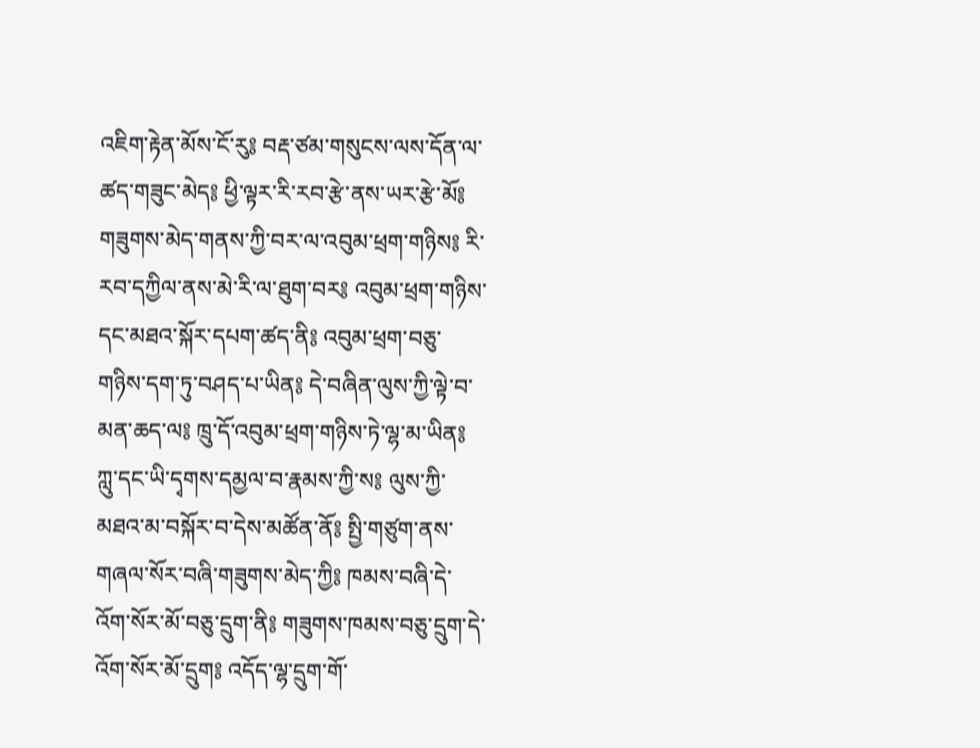འཇིག་རྟེན་མོས་ངོ་རུ༔ བརྡ་ཙམ་གསུངས་ལས་དོན་ལ་ཚད་གཟུང་མེད༔ ཕྱི་ལྟར་རི་རབ་རྩེ་ནས་ཡར་རྩེ་མོ༔ གཟུགས་མེད་གནས་ཀྱི་བར་ལ་འབུམ་ཕྲག་གཉིས༔ རི་རབ་དཀྱིལ་ནས་མེ་རི་ལ་ཐུག་བར༔ འབུམ་ཕྲག་གཉིས་དང་མཐའ་སྐོར་དཔག་ཚད་ནི༔ འབུམ་ཕྲག་བཅུ་གཉིས་དག་ཏུ་བཤད་པ་ཡིན༔ དེ་བཞིན་ལུས་ཀྱི་ལྟེ་བ་མན་ཆད་ལ༔ ཁྲུ་དོ་འབུམ་ཕྲག་གཉིས་ཏེ་ལྷ་མ་ཡིན༔ ཀླུ་དང་ཡི་དྭགས་དམྱལ་བ་རྣམས་ཀྱི་ས༔ ལུས་ཀྱི་མཐའ་མ་བསྐོར་བ་དེས་མཚོན་ནོ༔ སྤྱི་གཙུག་ནས་གཞལ་སོར་བཞི་གཟུགས་མེད་ཀྱི༔ ཁམས་བཞི་དེ་འོག་སོར་མོ་བཅུ་དྲུག་ནི༔ གཟུགས་ཁམས་བཅུ་དྲུག་དེ་འོག་སོར་མོ་དྲུག༔ འདོད་ལྷ་དྲུག་གོ་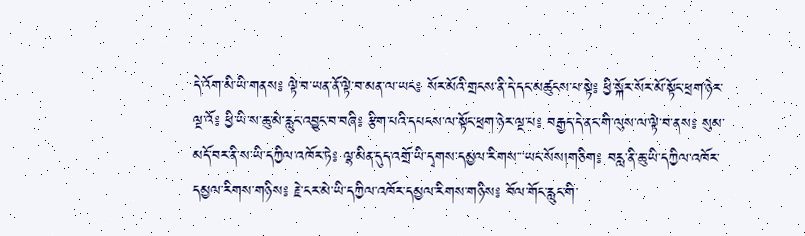དེ་འོག་མི་ཡི་གནས༔ ལྟེ་བ་ཡན་ནོ་ལྟེ་བ་མན་ལ་ཡང༔ སོར་མོའི་གྲངས་ནི་དེ་དང་མཚུངས་པ་སྟེ༔ ཕྱི་སྐོར་སོར་མོ་སྟོང་ཕྲག་ཉེར་ལྔ་འོ༔ ཕྱི་ཡི་ས་ཆུ་མེ་རླུང་འབྱུང་བ་བཞི༔ རྩིག་པའི་དཔངས་ལ་སྟོང་ཕྲག་ཉེར་ལྔ་པ༔ བརྒྱད་དེ་ནང་གི་ལུས་ལ་ལྟེ་བ་ནས༔ སུམ་མདོ་བར་ནི་ས་ཡི་དཀྱིལ་འཁོར་ཏེ༔ ལྷ་མིན་དུད་འགྲོ་ཡི་དྭགས་དམྱལ་རིགས་་་ཡང་སོས།གཅིག༔ བརླ་ནི་ཆུ་ཡི་དཀྱིལ་འཁོར་དམྱལ་རིགས་གཉིས༔ རྗེ་ངར་མེ་ཡི་དཀྱིལ་འཁོར་དམྱལ་རིགས་གཉིས༔ བོལ་གོང་རླུང་གི་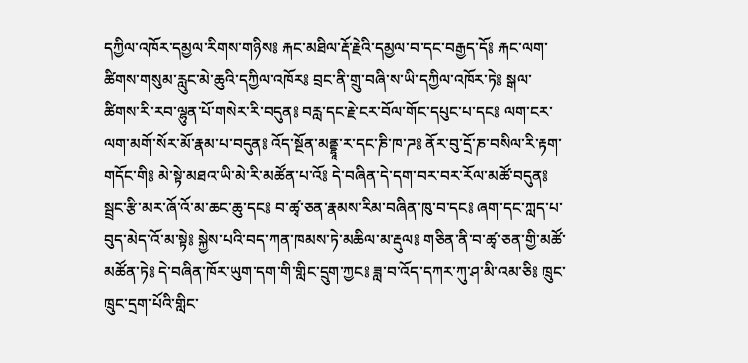དཀྱིལ་འཁོར་དམྱལ་རིགས་གཉིས༔ རྐང་མཐིལ་རྡོ་རྗེའི་དམྱལ་བ་དང་བརྒྱད་དོ༔ རྐང་ལག་ཚིགས་གསུམ་རླུང་མེ་ཆུའི་དཀྱིལ་འཁོར༔ བྲང་ནི་གྲུ་བཞི་ས་ཡི་དཀྱིལ་འཁོར་ཏེ༔ སྒལ་ཚིགས་རི་རབ་ལྷུན་པོ་གསེར་རི་བདུན༔ བརླ་དང་རྗེ་ངར་བོལ་གོང་དཔུང་པ་དང༔ ལག་ངར་ལག་མགོ་སོར་མོ་རྣམ་པ་བདུན༔ འོད་སྔོན་མནྡྷཱ་ར་དང་ཎི་ཁ་ཌ༔ ནོར་བུ་དྲོ་ཎ་བསིལ་རི་རྟག་གདོང་གི༔ མེ་སྟེ་མཐའ་ཡི་མེ་རི་མཚོན་པ་འོ༔ དེ་བཞིན་དེ་དག་བར་བར་རོལ་མཚོ་བདུན༔ སྦྲང་རྩི་མར་ཞོ་འོ་མ་ཆང་ཆུ་དང༔ བ་ཚྭ་ཅན་རྣམས་རིམ་བཞིན་ཁུ་བ་དང༔ ཞག་དང་ཀླད་པ་བུད་མེད་འོ་མ་སྟེ༔ སྐྱེས་པའི་བད་ཀན་ཁམས་ཏེ་མཆིལ་མ་རྡུལ༔ གཅིན་ནི་བ་ཚྭ་ཅན་གྱི་མཚོ་མཚོན་ཏེ༔ དེ་བཞིན་ཁོར་ཡུག་དག་གི་གླིང་དྲུག་ཀྱང༔ ཟླ་བ་འོད་དཀར་ཀུ་ཤ་མི་འམ་ཅི༔ ཁྲུང་ཁྲུང་དྲག་པོའི་གླིང་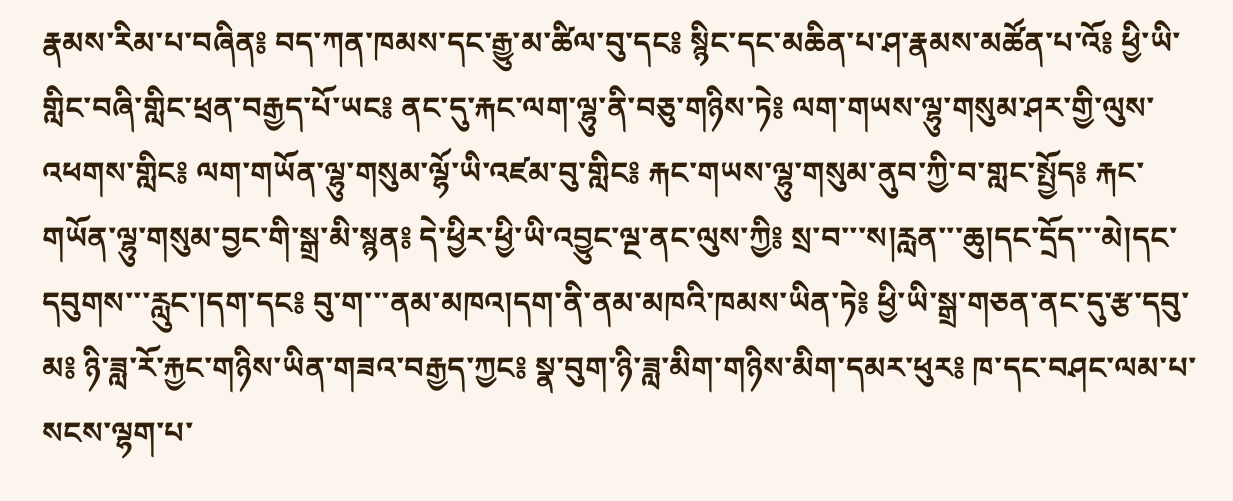རྣམས་རིམ་པ་བཞིན༔ བད་ཀན་ཁམས་དང་རྒྱུ་མ་ཚིལ་བུ་དང༔ སྙིང་དང་མཆིན་པ་ཤ་རྣམས་མཚོན་པ་འོ༔ ཕྱི་ཡི་གླིང་བཞི་གླིང་ཕྲན་བརྒྱད་པོ་ཡང༔ ནང་དུ་རྐང་ལག་ལྷུ་ནི་བཅུ་གཉིས་ཏེ༔ ལག་གཡས་ལྷུ་གསུམ་ཤར་གྱི་ལུས་འཕགས་གླིང༔ ལག་གཡོན་ལྷུ་གསུམ་ལྷོ་ཡི་འཛམ་བུ་གླིང༔ རྐང་གཡས་ལྷུ་གསུམ་ནུབ་ཀྱི་བ་གླང་སྤྱོད༔ རྐང་གཡོན་ལྷུ་གསུམ་བྱང་གི་སྒྲ་མི་སྙན༔ དེ་ཕྱིར་ཕྱི་ཡི་འབྱུང་ལྔ་ནང་ལུས་ཀྱི༔ སྲ་བ་་་ས།རླན་་་ཆུ།དང་དྲོད་་་མེ།དང་དབུགས་་་རླུང་།དག་དང༔ བུ་ག་་་ནམ་མཁའ།དག་ནི་ནམ་མཁའི་ཁམས་ཡིན་ཏེ༔ ཕྱི་ཡི་སྒྲ་གཅན་ནང་དུ་རྩ་དབུ་མ༔ ཉི་ཟླ་རོ་རྐྱང་གཉིས་ཡིན་གཟའ་བརྒྱད་ཀྱང༔ སྣ་བུག་ཉི་ཟླ་མིག་གཉིས་མིག་དམར་ཕུར༔ ཁ་དང་བཤང་ལམ་པ་སངས་ལྷག་པ་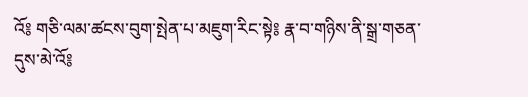འོ༔ གཅི་ལམ་ཚངས་བུག་སྤེན་པ་མཇུག་རིང་སྟེ༔ རྣ་བ་གཉིས་ནི་སྒྲ་གཅན་དུས་མེ་འོ༔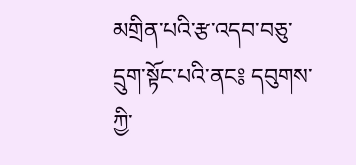མགྲིན་པའི་རྩ་འདབ་བཅུ་དྲུག་སྟོང་པའི་ནང༔ དབུགས་ཀྱི་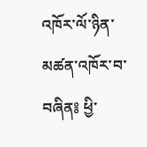འཁོར་ལོ་ཉིན་མཚན་འཁོར་བ་བཞིན༔ ཕྱི་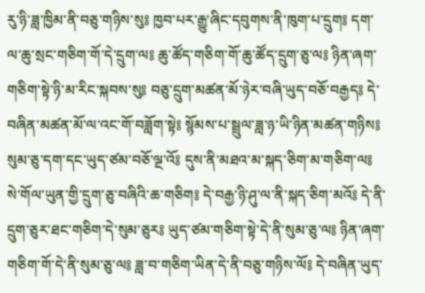རུ་ཉི་ཟླ་ཁྱིམ་ནི་བཅུ་གཉིས་སུ༔ ཁྱབ་པར་རྒྱུ་ཞིང་དབུགས་ནི་ཁུག་པ་དྲུག༔ དག་ལ་ཆུ་སྲང་གཅིག་གོ་དེ་དྲུག་ལ༔ ཆུ་ཚོད་གཅིག་གོ་ཆུ་ཚོད་དྲུག་ཅུ་ལ༔ ཉིན་ཞག་གཅིག་སྟེ་ཉི་མ་རིང་སྐབས་སུ༔ བཅུ་དྲུག་མཚན་མོ་ཉེར་བཞི་ཡུད་བཅོ་བརྒྱད༔ དེ་བཞིན་མཚན་མོ་ལ་འང་གོ་བཟློག་སྟེ༔ སྙོམས་པ་སྦྲུལ་ཟླ་ཉ་ཡི་ཉིན་མཚན་གཉིས༔ སུམ་ཅུ་དག་དང་ཡུད་ཙམ་བཅོ་ལྔ་འོ༔ དུས་ནི་མཐའ་མ་སྐད་ཅིག་མ་གཅིག་ལ༔ སེ་གོལ་ཡུན་གྱི་དྲུག་ཅུ་བཞིའི་ཆ་གཅིག༔ དེ་བརྒྱ་ཉི་ཤུ་ལ་ནི་སྐད་ཅིག་མའོ༔ དེ་ནི་དྲུག་ཅུར་ཐང་གཅིག་དེ་སུམ་ཅུར༔ ཡུད་ཙམ་གཅིག་སྟེ་དེ་ནི་སུམ་ཅུ་ལ༔ ཉིན་ཞག་གཅིག་གོ་དེ་ནི་སུམ་ཅུ་ལ༔ ཟླ་བ་གཅིག་ཡིན་དེ་ནི་བཅུ་གཉིས་ལོ༔ དེ་བཞིན་ཡུད་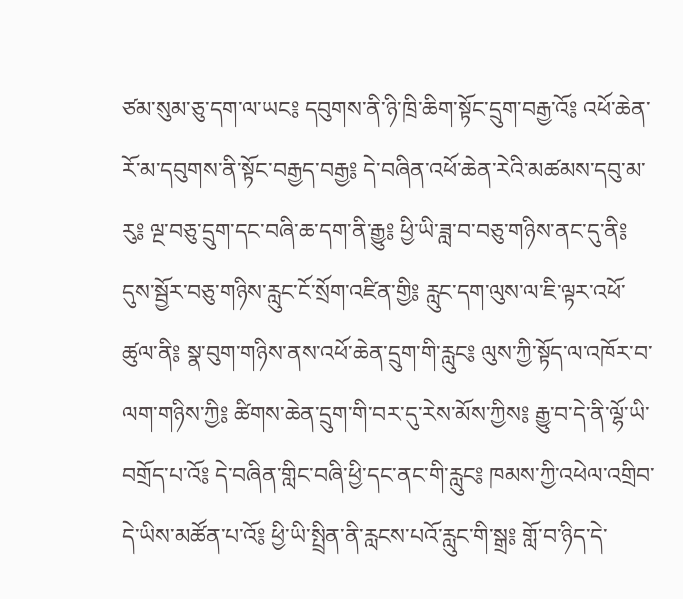ཙམ་སུམ་ཅུ་དག་ལ་ཡང༔ དབུགས་ནི་ཉི་ཁྲི་ཆིག་སྟོང་དྲུག་བརྒྱ་འོ༔ འཕོ་ཆེན་རོ་མ་དབུགས་ནི་སྟོང་བརྒྱད་བརྒྱ༔ དེ་བཞིན་འཕོ་ཆེན་རེའི་མཚམས་དབུ་མ་རུ༔ ལྔ་བཅུ་དྲུག་དང་བཞི་ཆ་དག་ནི་རྒྱུ༔ ཕྱི་ཡི་ཟླ་བ་བཅུ་གཉིས་ནང་དུ་ནི༔ དུས་སྦྱོར་བཅུ་གཉིས་རླུང་ངོ་སྲོག་འཛིན་གྱི༔ རླུང་དག་ལུས་ལ་ཇི་ལྟར་འཕོ་ཚུལ་ནི༔ སྣ་བུག་གཉིས་ནས་འཕོ་ཆེན་དྲུག་གི་རླུང༔ ལུས་ཀྱི་སྟོད་ལ་འཁོར་བ་ལག་གཉིས་ཀྱི༔ ཚིགས་ཆེན་དྲུག་གི་བར་དུ་རེས་མོས་ཀྱིས༔ རྒྱུ་བ་དེ་ནི་ལྷོ་ཡི་བགྲོད་པ་འོ༔ དེ་བཞིན་གླིང་བཞི་ཕྱི་དང་ནང་གི་རླུང༔ ཁམས་ཀྱི་འཕེལ་འགྲིབ་དེ་ཡིས་མཚོན་པ་འོ༔ ཕྱི་ཡི་སྤྲིན་ནི་རླངས་པའོ་རླུང་གི་སྒྲ༔ གློ་བ་ཉིད་དེ་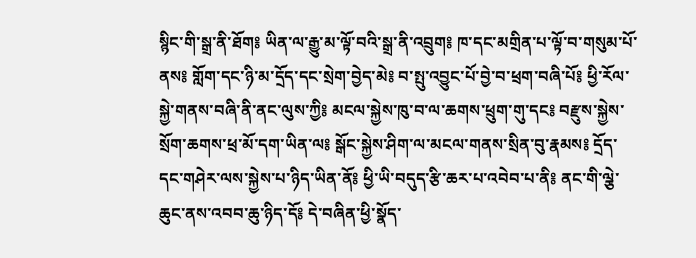སྙིང་གི་སྒྲ་ནི་ཐོག༔ ཡིན་ལ་རྒྱུ་མ་ལྟོ་བའི་སྒྲ་ནི་འབྲུག༔ ཁ་དང་མགྲིན་པ་ལྟོ་བ་གསུམ་པོ་ནས༔ གློག་དང་ཉི་མ་དྲོད་དང་སྲེག་བྱེད་མེ༔ བ་སྤུ་འབྱུང་པོ་བྱེ་བ་ཕྲག་བཞི་པོ༔ ཕྱི་རོལ་སྐྱེ་གནས་བཞི་ནི་ནང་ལུས་ཀྱི༔ མངལ་སྐྱེས་ཁུ་བ་ལ་ཆགས་ཕྲུག་གུ་དང༔ བརྫུས་སྐྱེས་སྲོག་ཆགས་ཕྲ་མོ་དག་ཡིན་ལ༔ སྒོང་སྐྱེས་ཤིག་ལ་མངལ་གནས་སྲིན་བུ་རྣམས༔ དྲོད་དང་གཤེར་ལས་སྐྱེས་པ་ཉིད་ཡིན་ནོ༔ ཕྱི་ཡི་བདུད་རྩི་ཆར་པ་འབེབ་པ་ནི༔ ནང་གི་ལྕེ་ཆུང་ནས་འབབ་ཆུ་ཉིད་དོ༔ དེ་བཞིན་ཕྱི་སྣོད་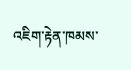འཇིག་རྟེན་ཁམས་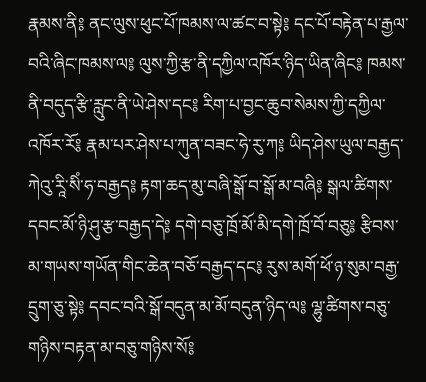རྣམས་ནི༔ ནང་ལུས་ཕུང་པོ་ཁམས་ལ་ཚང་བ་སྟེ༔ དང་པོ་བརྟེན་པ་རྒྱལ་བའི་ཞིང་ཁམས་ལ༔ ལུས་ཀྱི་རྩ་ནི་དཀྱིལ་འཁོར་ཉིད་ཡིན་ཞིང༔ ཁམས་ནི་བདུད་རྩི་རླུང་ནི་ཡེ་ཤེས་དང༔ རིག་པ་བྱང་ཆུབ་སེམས་ཀྱི་དཀྱིལ་འཁོར་རོ༔ རྣམ་པར་ཤེས་པ་ཀུན་བཟང་ཧེ་རུ་ཀ༔ ཡིད་ཤེས་ཡུལ་བརྒྱད་ཀེའུ་རཱི་སིཾ་ཧ་བརྒྱད༔ རྟག་ཆད་མུ་བཞི་སྒོ་བ་སྒོ་མ་བཞི༔ སྒལ་ཚིགས་དབང་མོ་ཉི་ཤུ་རྩ་བརྒྱད་དེ༔ དགེ་བཅུ་ཁྲོ་མོ་མི་དགེ་ཁྲོ་བོ་བཅུ༔ རྩིབས་མ་གཡས་གཡོན་གིང་ཆེན་བཅོ་བརྒྱད་དང༔ རུས་མགོ་ཕོ་ཉ་སུམ་བརྒྱ་དྲུག་ཅུ་སྟེ༔ དབང་བའི་སྒོ་བདུན་མ་མོ་བདུན་ཉིད་ལ༔ ལྷུ་ཚིགས་བཅུ་གཉིས་བརྟན་མ་བཅུ་གཉིས་སོ༔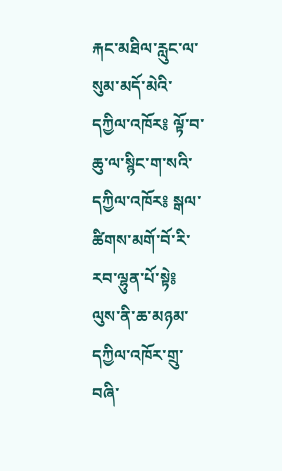རྐང་མཐིལ་རླུང་ལ་སུམ་མདོ་མེའི་དཀྱིལ་འཁོར༔ ལྟོ་བ་ཆུ་ལ་སྙིང་ག་སའི་དཀྱིལ་འཁོར༔ སྒལ་ཚིགས་མགོ་བོ་རི་རབ་ལྷུན་པོ་སྟེ༔ ལུས་ནི་ཆ་མཉམ་དཀྱིལ་འཁོར་གྲུ་བཞི་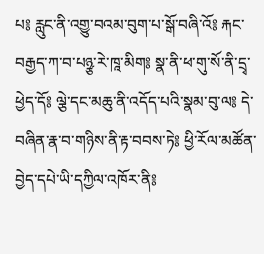པ༔ རླུང་ནི་འགྱུ་བའམ་བུག་པ་སྒོ་བཞི་འོ༔ རྐང་བརྒྱད་ཀ་བ་པཉྩ་རེ་ཁཱ་མིག༔ སྣ་ནི་ཕ་གུ་སོ་ནི་དྲྭ་ཕྱེད་དོ༔ ལྕེ་དང་མཆུ་ནི་འདོད་པའི་སྣམ་བུ་ལ༔ དེ་བཞིན་རྣ་བ་གཉིས་ནི་རྟ་བབས་ཏེ༔ ཕྱི་རོལ་མཚོན་བྱེད་དཔེ་ཡི་དཀྱིལ་འཁོར་ནི༔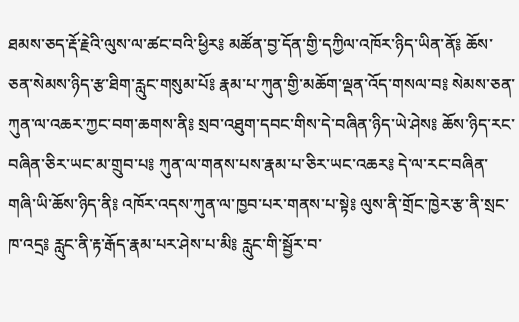ཐམས་ཅད་རྡོ་རྗེའི་ལུས་ལ་ཚང་བའི་ཕྱིར༔ མཚོན་བྱ་དོན་གྱི་དཀྱིལ་འཁོར་ཉིད་ཡིན་ནོ༔ ཆོས་ཅན་སེམས་ཉིད་རྩ་ཐིག་རླུང་གསུམ་པོ༔ རྣམ་པ་ཀུན་གྱི་མཆོག་ལྡན་འོད་གསལ་བ༔ སེམས་ཅན་ཀུན་ལ་འཆར་ཀྱང་བག་ཆགས་ནི༔ སྲབ་འཐུག་དབང་གིས་དེ་བཞིན་ཉིད་ཡེ་ཤེས༔ ཆོས་ཉིད་རང་བཞིན་ཅིར་ཡང་མ་གྲུབ་པ༔ ཀུན་ལ་གནས་པས་རྣམ་པ་ཅིར་ཡང་འཆར༔ དེ་ལ་རང་བཞིན་གཞི་ཡི་ཆོས་ཉིད་ནི༔ འཁོར་འདས་ཀུན་ལ་ཁྱབ་པར་གནས་པ་སྟེ༔ ལུས་ནི་གྲོང་ཁྱེར་རྩ་ནི་སྲང་ཁ་འདྲ༔ རླུང་ནི་རྟ་རྒོད་རྣམ་པར་ཤེས་པ་མི༔ རླུང་གི་སྦྱོར་བ་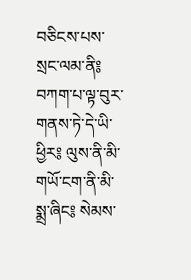བཅིངས་པས་སྲང་ལམ་ནི༔ བཀག་པ་ལྟ་བུར་གནས་ཏེ་དེ་ཡི་ཕྱིར༔ ལུས་ནི་མི་གཡོ་ངག་ནི་མི་སྨྲ་ཞིང༔ སེམས་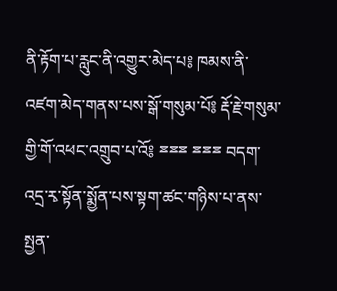ནི་རྟོག་པ་རླུང་ནི་འགྱུར་མེད་པ༔ ཁམས་ནི་འཛག་མེད་གནས་པས་སྒོ་གསུམ་པོ༔ རྡོ་རྗེ་གསུམ་གྱི་གོ་འཕང་འགྲུབ་པ་འོ༔ ྈྈྈ ྈྈྈ བདག་འདྲ་རྭ་སྟོན་སྨྱོན་པས་སྟག་ཚང་གཉིས་པ་ནས་སྤྱན་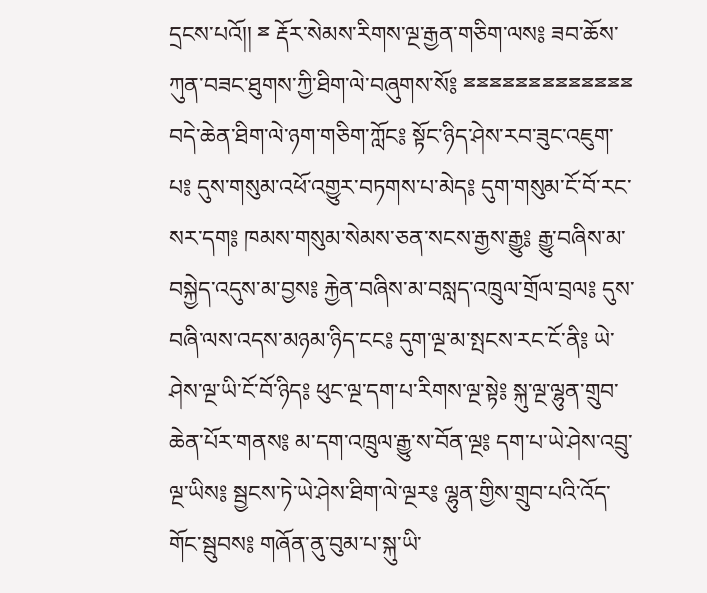དྲངས་པའོ།། ྈ རྡོར་སེམས་རིགས་ལྔ་རྒྱན་གཅིག་ལས༔ ཟབ་ཆོས་ཀུན་བཟང་ཐུགས་ཀྱི་ཐིག་ལེ་བཞུགས་སོ༔ ྈྈྈྈྈྈྈྈྈྈྈྈྈ བདེ་ཆེན་ཐིག་ལེ་ཉག་གཅིག་ཀློང༔ སྟོང་ཉིད་ཤེས་རབ་ཟུང་འཇུག་པ༔ དུས་གསུམ་འཕོ་འགྱུར་བཏགས་པ་མེད༔ དུག་གསུམ་ངོ་བོ་རང་སར་དག༔ ཁམས་གསུམ་སེམས་ཅན་སངས་རྒྱས་རྒྱུ༔ རྒྱུ་བཞིས་མ་བསྐྱེད་འདུས་མ་བྱས༔ རྐྱེན་བཞིས་མ་བསླད་འཁྲུལ་གྲོལ་བྲལ༔ དུས་བཞི་ལས་འདས་མཉམ་ཉིད་ངང༔ དུག་ལྔ་མ་སྤངས་རང་ངོ་ནི༔ ཡེ་ཤེས་ལྔ་ཡི་ངོ་བོ་ཉིད༔ ཕུང་ལྔ་དག་པ་རིགས་ལྔ་སྟེ༔ སྐུ་ལྔ་ལྷུན་གྲུབ་ཆེན་པོར་གནས༔ མ་དག་འཁྲུལ་རྒྱུ་ས་བོན་ལྔ༔ དག་པ་ཡེ་ཤེས་འབྲུ་ལྔ་ཡིས༔ སྦྱངས་ཏེ་ཡེ་ཤེས་ཐིག་ལེ་ལྔར༔ ལྷུན་གྱིས་གྲུབ་པའི་འོད་གོང་སྦུབས༔ གཞོན་ནུ་བུམ་པ་སྐུ་ཡི་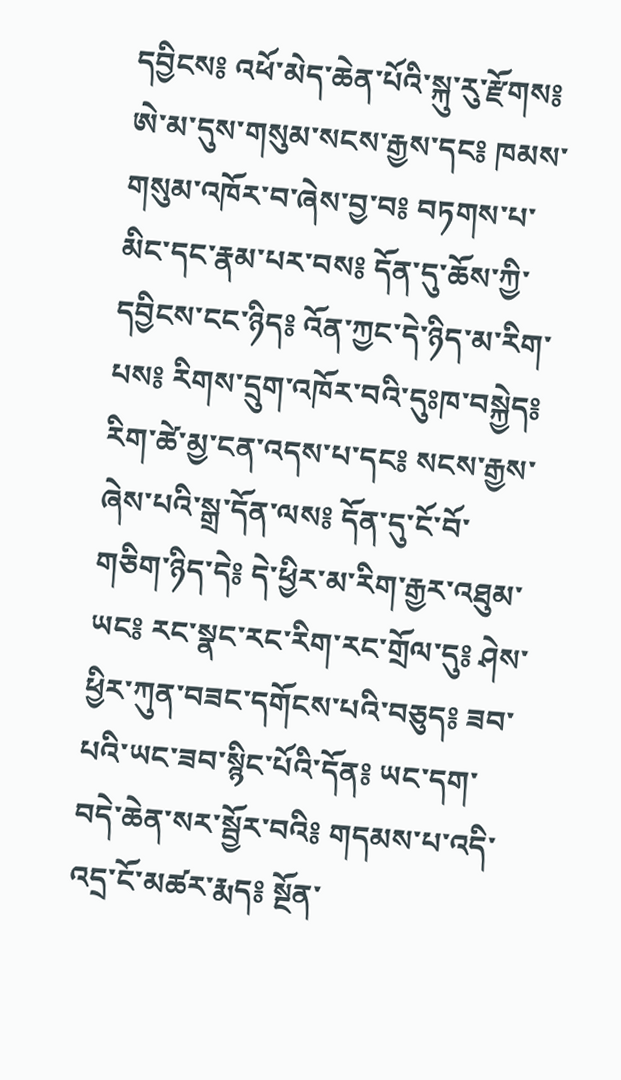དབྱིངས༔ འཕོ་མེད་ཆེན་པོའི་སྐུ་རུ་རྫོགས༔ ཨེ་མ་དུས་གསུམ་སངས་རྒྱས་དང༔ ཁམས་གསུམ་འཁོར་བ་ཞེས་བྱ་བ༔ བཏགས་པ་མིང་དང་རྣམ་པར་བས༔ དོན་དུ་ཆོས་ཀྱི་དབྱིངས་ངང་ཉིད༔ འོན་ཀྱང་དེ་ཉིད་མ་རིག་པས༔ རིགས་དྲུག་འཁོར་བའི་དུཿཁ་བསྐྱེད༔ རིག་ཚེ་མྱ་ངན་འདས་པ་དང༔ སངས་རྒྱས་ཞེས་པའི་སྒྲ་དོན་ལས༔ དོན་དུ་ངོ་བོ་གཅིག་ཉིད་དེ༔ དེ་ཕྱིར་མ་རིག་རྒྱར་འཐུམ་ཡང༔ རང་སྣང་རང་རིག་རང་གྲོལ་དུ༔ ཤེས་ཕྱིར་ཀུན་བཟང་དགོངས་པའི་བཅུད༔ ཟབ་པའི་ཡང་ཟབ་སྙིང་པོའི་དོན༔ ཡང་དག་བདེ་ཆེན་སར་སྦྱོར་བའི༔ གདམས་པ་འདི་འདྲ་ངོ་མཚར་རྨད༔ སྔོན་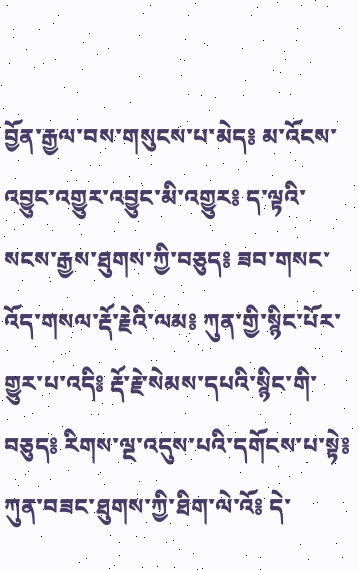བྱོན་རྒྱལ་བས་གསུངས་པ་མེད༔ མ་འོངས་འབྱུང་འགྱུར་འབྱུང་མི་འགྱུར༔ ད་ལྟའི་སངས་རྒྱས་ཐུགས་ཀྱི་བཅུད༔ ཟབ་གསང་འོད་གསལ་རྡོ་རྗེའི་ལམ༔ ཀུན་གྱི་སྙིང་པོར་གྱུར་པ་འདི༔ རྡོ་རྗེ་སེམས་དཔའི་སྙིང་གི་བཅུད༔ རིགས་ལྔ་འདུས་པའི་དགོངས་པ་སྟེ༔ ཀུན་བཟང་ཐུགས་ཀྱི་ཐིག་ལེ་འོ༔ དེ་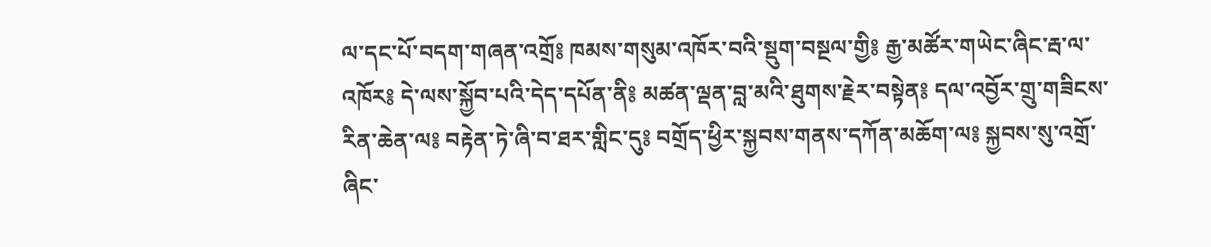ལ་དང་པོ་བདག་གཞན་འགྲོ༔ ཁམས་གསུམ་འཁོར་བའི་སྡུག་བསྔལ་གྱི༔ རྒྱ་མཚོར་གཡེང་ཞིང་རྦ་ལ་འཁོར༔ དེ་ལས་སྐྱོབ་པའི་དེད་དཔོན་ནི༔ མཚན་ལྡན་བླ་མའི་ཐུགས་རྗེར་བསྟེན༔ དལ་འབྱོར་གྲུ་གཟིངས་རིན་ཆེན་ལ༔ བརྟེན་ཏེ་ཞི་བ་ཐར་གླིང་དུ༔ བགྲོད་ཕྱིར་སྐྱབས་གནས་དཀོན་མཆོག་ལ༔ སྐྱབས་སུ་འགྲོ་ཞིང་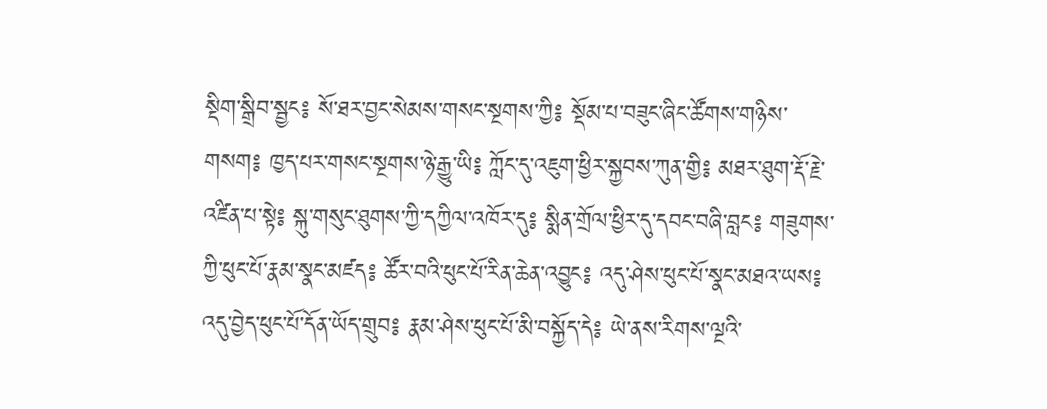སྡིག་སྒྲིབ་སྦྱང༔ སོ་ཐར་བྱང་སེམས་གསང་སྔགས་ཀྱི༔ སྡོམ་པ་བཟུང་ཞིང་ཚོགས་གཉིས་གསག༔ ཁྱད་པར་གསང་སྔགས་ཉེ་རྒྱུ་ཡི༔ ཀློང་དུ་འཇུག་ཕྱིར་སྐྱབས་ཀུན་གྱི༔ མཐར་ཐུག་རྡོ་རྗེ་འཛིན་པ་སྟེ༔ སྐུ་གསུང་ཐུགས་ཀྱི་དཀྱིལ་འཁོར་དུ༔ སྨིན་གྲོལ་ཕྱིར་དུ་དབང་བཞི་བླང༔ གཟུགས་ཀྱི་ཕུང་པོ་རྣམ་སྣང་མཛད༔ ཚོར་བའི་ཕུང་པོ་རིན་ཆེན་འབྱུང༔ འདུ་ཤེས་ཕུང་པོ་སྣང་མཐའ་ཡས༔ འདུ་བྱེད་ཕུང་པོ་དོན་ཡོད་གྲུབ༔ རྣམ་ཤེས་ཕུང་པོ་མི་བསྐྱོད་དེ༔ ཡེ་ནས་རིགས་ལྔའི་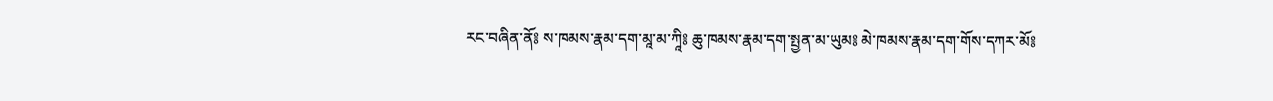རང་བཞིན་ནོ༔ ས་ཁམས་རྣམ་དག་མཱ་མ་ཀཱི༔ ཆུ་ཁམས་རྣམ་དག་སྤྱན་མ་ཡུམ༔ མེ་ཁམས་རྣམ་དག་གོས་དཀར་མོ༔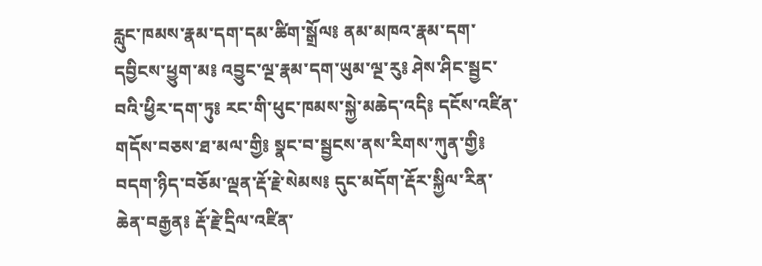རླུང་ཁམས་རྣམ་དག་དམ་ཚིག་སྒྲོལ༔ ནམ་མཁའ་རྣམ་དག་དབྱིངས་ཕྱུག་མ༔ འབྱུང་ལྔ་རྣམ་དག་ཡུམ་ལྔ་རུ༔ ཤེས་ཤིང་སྦྱང་བའི་ཕྱིར་དག་ཏུ༔ རང་གི་ཕུང་ཁམས་སྐྱེ་མཆེད་འདི༔ དངོས་འཛིན་གདོས་བཅས་ཐ་མལ་གྱི༔ སྣང་བ་སྦྱངས་ནས་རིགས་ཀུན་གྱི༔ བདག་ཉིད་བཅོམ་ལྡན་རྡོ་རྗེ་སེམས༔ དུང་མདོག་རྡོར་སྐྱིལ་རིན་ཆེན་བརྒྱན༔ རྡོ་རྗེ་དྲིལ་འཛིན་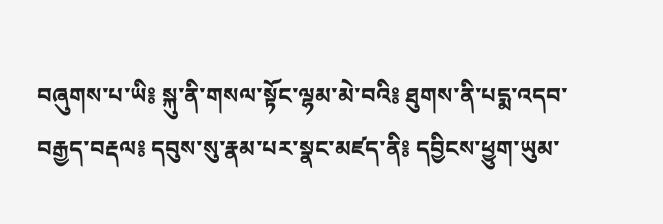བཞུགས་པ་ཡི༔ སྐུ་ནི་གསལ་སྟོང་ལྷམ་མེ་བའི༔ ཐུགས་ནི་པདྨ་འདབ་བརྒྱད་བརྡལ༔ དབུས་སུ་རྣམ་པར་སྣང་མཛད་ནི༔ དབྱིངས་ཕྱུག་ཡུམ་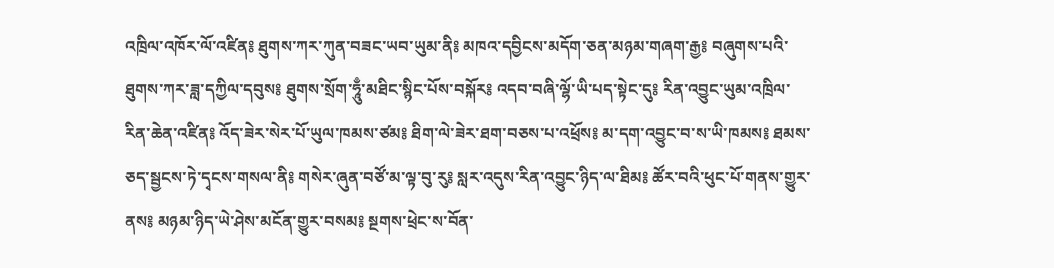འཁྲིལ་འཁོར་ལོ་འཛིན༔ ཐུགས་ཀར་ཀུན་བཟང་ཡབ་ཡུམ་ནི༔ མཁའ་དབྱིངས་མདོག་ཅན་མཉམ་གཞག་རྒྱ༔ བཞུགས་པའི་ཐུགས་ཀར་ཟླ་དཀྱིལ་དབུས༔ ཐུགས་སྲོག་ཧཱུྃ་མཐིང་སྙིང་པོས་བསྐོར༔ འདབ་བཞི་ལྷོ་ཡི་པད་སྟེང་དུ༔ རིན་འབྱུང་ཡུམ་འཁྲིལ་རིན་ཆེན་འཛིན༔ འོད་ཟེར་སེར་པོ་ཡུལ་ཁམས་ཙམ༔ ཐིག་ལེ་ཟེར་ཐག་བཅས་པ་འཕྲོས༔ མ་དག་འབྱུང་བ་ས་ཡི་ཁམས༔ ཐམས་ཅད་སྦྱངས་ཏེ་དྭངས་གསལ་ནི༔ གསེར་ཞུན་བཙོ་མ་ལྟ་བུ་རུ༔ སླར་འདུས་རིན་འབྱུང་ཉིད་ལ་ཐིམ༔ ཚོར་བའི་ཕུང་པོ་གནས་གྱུར་ནས༔ མཉམ་ཉིད་ཡེ་ཤེས་མངོན་གྱུར་བསམ༔ སྔགས་ཕྲེང་ས་བོན་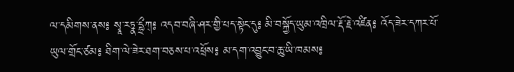ལ་དམིགས་ནས༔ སྭཱ་རཏྣ་དྷྲྀཀ྄༔ འདབ་བཞི་ཤར་གྱི་པད་སྟེང་དུ༔ མི་བསྐྱོད་ཡུམ་འཁྲིལ་རྡོ་རྗེ་འཛིན༔ འོད་ཟེར་དཀར་པོ་ཡུལ་གྲོང་ཙམ༔ ཐིག་ལེ་ཟེར་ཐག་བཅས་པ་འཕྲོས༔ མ་དག་འབྱུང་བ་ཆུ་ཡི་ཁམས༔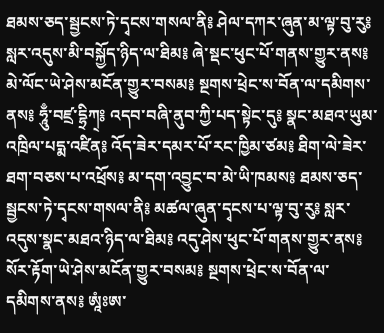ཐམས་ཅད་སྦྱངས་ཏེ་དྭངས་གསལ་ནི༔ ཤེལ་དཀར་ཞུན་མ་ལྟ་བུ་རུ༔ སླར་འདུས་མི་བསྐྱོད་ཉིད་ལ་ཐིམ༔ ཞེ་སྡང་ཕུང་པོ་གནས་གྱུར་ནས༔ མེ་ལོང་ཡེ་ཤེས་མངོན་གྱུར་བསམ༔ སྔགས་ཕྲེང་ས་བོན་ལ་དམིགས་ནས༔ ཧཱུྃ་བཛྲ་དྷྲིཀ྄༔ འདབ་བཞི་ནུབ་ཀྱི་པད་སྟེང་དུ༔ སྣང་མཐའ་ཡུམ་འཁྲིལ་པདྨ་འཛིན༔ འོད་ཟེར་དམར་པོ་རང་ཁྱིམ་ཙམ༔ ཐིག་ལེ་ཟེར་ཐག་བཅས་པ་འཕྲོས༔ མ་དག་འབྱུང་བ་མེ་ཡི་ཁམས༔ ཐམས་ཅད་སྦྱངས་ཏེ་དྭངས་གསལ་ནི༔ མཚལ་ཞུན་དྭངས་པ་ལྟ་བུ་རུ༔ སླར་འདུས་སྣང་མཐའ་ཉིད་ལ་ཐིམ༔ འདུ་ཤེས་ཕུང་པོ་གནས་གྱུར་ནས༔ སོར་རྟོག་ཡེ་ཤེས་མངོན་གྱུར་བསམ༔ སྔགས་ཕྲེང་ས་བོན་ལ་དམིགས་ནས༔ ཨཱཾཿཨ་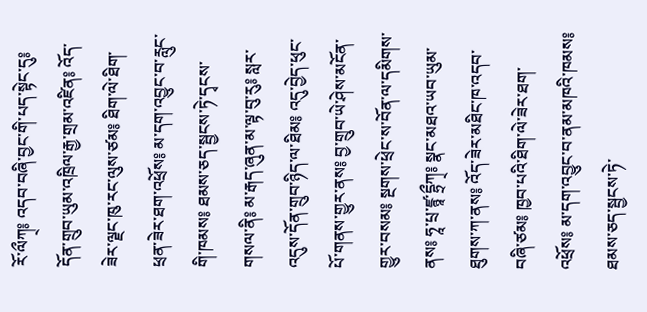རོ་ལྀཀ྄༔ འདབ་བཞི་བྱང་གི་པད་སྟེང་དུ༔ དོན་གྲུབ་ཡུམ་འཁྲིལ་རྒྱ་གྲམ་འཛིན༔ འོད་ཟེར་ལྗང་ཁུ་རང་ལུས་ཙམ༔ ཐིག་ལེ་ཐིག་ཕྲན་ཟེར་ཐག་འཕྲོས༔ མ་དག་འབྱུང་བ་རླུང་གི་ཁམས༔ ཐམས་ཅད་སྦྱངས་ཏེ་དྭངས་གསལ་ནི༔ མ་རྒད་ཞུན་མ་ལྟ་བུ་རུ༔ སླར་འདུས་དོན་གྲུབ་ཉིད་ལ་ཐིམ༔ འདུ་བྱེད་ཕུང་པོ་གནས་གྱུར་ནས༔ བྱ་གྲུབ་ཡེ་ཤེས་མངོན་གྱུར་བསམ༔ སྔགས་ཕྲེང་ས་བོན་ལ་དམིགས་ནས༔ ཧཱ་པྲ་ཛྙཱ་དྷྲྀཀ྄༔ སྣང་མཐའ་ཡབ་ཡུམ་ཐུགས་ཀ་ནས༔ འོད་ཟེར་མཐིང་ཁ་འདབ་བཞི་ཙམ༔ ཁྱབ་པའི་ཐིག་ལེ་ཟེར་ཐག་འཕྲོས༔ མ་དག་འབྱུང་བ་ནམ་མཁའི་ཁམས༔ ཐམས་ཅད་སྦྱངས་ཏེ་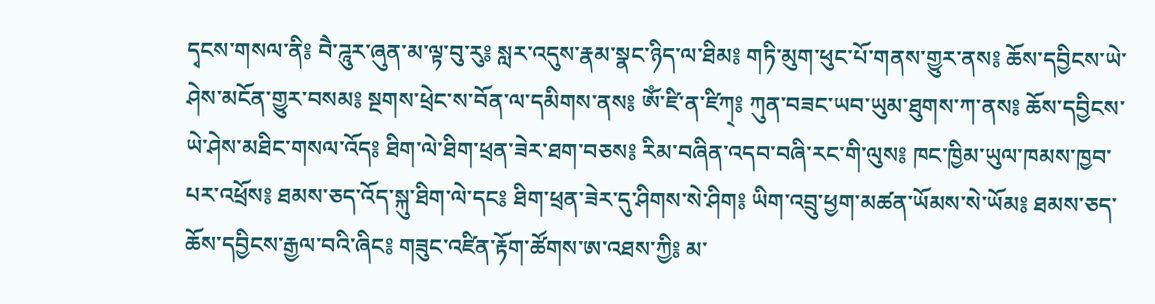དྭངས་གསལ་ནི༔ བཻ་ཌཱུར་ཞུན་མ་ལྟ་བུ་རུ༔ སླར་འདུས་རྣམ་སྣང་ཉིད་ལ་ཐིམ༔ གཏི་མུག་ཕུང་པོ་གནས་གྱུར་ནས༔ ཆོས་དབྱིངས་ཡེ་ཤེས་མངོན་གྱུར་བསམ༔ སྔགས་ཕྲེང་ས་བོན་ལ་དམིགས་ནས༔ ཨོཾ་ཛི་ན་ཛིཀ྄༔ ཀུན་བཟང་ཡབ་ཡུམ་ཐུགས་ཀ་ནས༔ ཆོས་དབྱིངས་ཡེ་ཤེས་མཐིང་གསལ་འོད༔ ཐིག་ལེ་ཐིག་ཕྲན་ཟེར་ཐག་བཅས༔ རིམ་བཞིན་འདབ་བཞི་རང་གི་ལུས༔ ཁང་ཁྱིམ་ཡུལ་ཁམས་ཁྱབ་པར་འཕྲོས༔ ཐམས་ཅད་འོད་སྐུ་ཐིག་ལེ་དང༔ ཐིག་ཕྲན་ཟེར་དུ་ཤིགས་སེ་ཤིག༔ ཡིག་འབྲུ་ཕྱག་མཚན་ཡོམས་སེ་ཡོམ༔ ཐམས་ཅད་ཆོས་དབྱིངས་རྒྱལ་བའི་ཞིང༔ གཟུང་འཛིན་རྟོག་ཚོགས་ཨ་འཐས་ཀྱི༔ མ་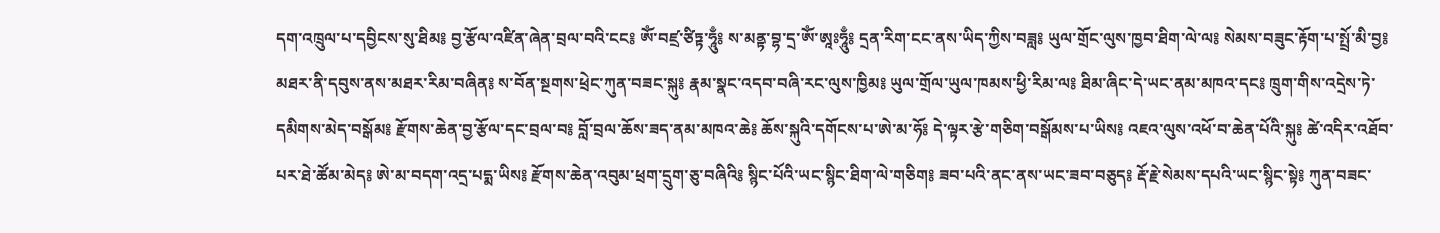དག་འཁྲུལ་པ་དབྱིངས་སུ་ཐིམ༔ བྱ་རྩོལ་འཛིན་ཞེན་བྲལ་བའི་ངང༔ ཨོཾ་བཛྲ་ཙིཏྟ་ཧཱུྃ༔ ས་མནྟ་བྷ་དྲ་ཨོཾ་ཨཱཿཧཱུྃ༔ དྲན་རིག་ངང་ནས་ཡིད་ཀྱིས་བཟླ༔ ཡུལ་གྲོང་ལུས་ཁྱབ་ཐིག་ལེ་ལ༔ སེམས་བཟུང་རྟོག་པ་སྤྲོ་མི་བྱ༔ མཐར་ནི་དབུས་ནས་མཐར་རིམ་བཞིན༔ ས་བོན་སྔགས་ཕྲེང་ཀུན་བཟང་སྐུ༔ རྣམ་སྣང་འདབ་བཞི་རང་ལུས་ཁྱིམ༔ ཡུལ་གྲོལ་ཡུལ་ཁམས་ཕྱི་རིམ་ལ༔ ཐིམ་ཞིང་དེ་ཡང་ནམ་མཁའ་དང༔ ཁྲུག་གིས་འདྲེས་ཏེ་དམིགས་མེད་བསྒོམ༔ རྫོགས་ཆེན་བྱ་རྩོལ་དང་བྲལ་བ༔ བློ་བྲལ་ཆོས་ཟད་ནམ་མཁའ་ཆེ༔ ཆོས་སྐུའི་དགོངས་པ་ཨེ་མ་ཧོ༔ དེ་ལྟར་རྩེ་གཅིག་བསྒོམས་པ་ཡིས༔ འཇའ་ལུས་འཕོ་བ་ཆེན་པོའི་སྐུ༔ ཚེ་འདིར་འཐོབ་པར་ཐེ་ཚོམ་མེད༔ ཨེ་མ་བདག་འདྲ་པདྨ་ཡིས༔ རྫོགས་ཆེན་འབུམ་ཕྲག་དྲུག་ཅུ་བཞིའི༔ སྙིང་པོའི་ཡང་སྙིང་ཐིག་ལེ་གཅིག༔ ཟབ་པའི་ནང་ནས་ཡང་ཟབ་བཅུད༔ རྡོ་རྗེ་སེམས་དཔའི་ཡང་སྙིང་སྟེ༔ ཀུན་བཟང་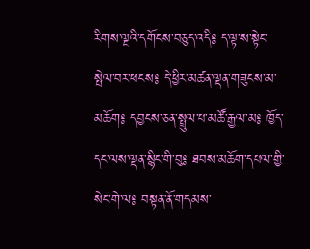རིགས་ལྔའི་དགོངས་བཅུད་འདི༔ ད་ལྟ་ས་སྟེང་སྤེལ་བར་ཕངས༔ དེ་ཕྱིར་མཚན་ལྡན་གཟུངས་མ་མཆོག༔ དབྱངས་ཅན་སྤྲུལ་པ་མཚོ་རྒྱལ་མ༔ ཁྱོད་དང་ལས་ལྡན་སྙིང་གི་བུ༔ ཐབས་མཆོག་དཔལ་གྱི་སེང་གེ་ལ༔ བསྟན་ནོ་གདམས་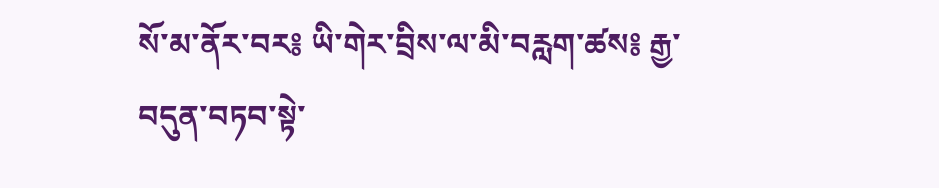སོ་མ་ནོར་བར༔ ཡི་གེར་བྲིས་ལ་མི་བརླག་ཚས༔ རྒྱ་བདུན་བཏབ་སྟེ་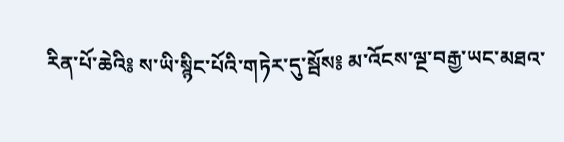རིན་པོ་ཆེའི༔ ས་ཡི་སྙིང་པོའི་གཏེར་དུ་སྦོས༔ མ་འོངས་ལྔ་བརྒྱ་ཡང་མཐའ་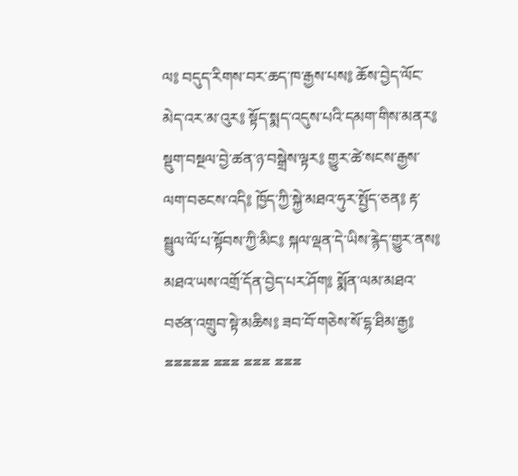ལ༔ བདུད་རིགས་བར་ཆད་ཁ་རྒྱས་པས༔ ཆོས་བྱེད་ལོང་མེད་འར་མ་འུར༔ སྟོད་སྨད་འདུས་པའི་དམག་གིས་མནར༔ སྡུག་བསྔལ་བྱེ་ཚན་ཉ་བསྒྲེས་ལྟར༔ གྱུར་ཚེ་སངས་རྒྱས་ལག་བཅངས་འདི༔ ཁྱོད་ཀྱི་སྐྱེ་མཐའ་ཧུར་སྤྱོད་ཅན༔ རྟ་སྦྲུལ་ལོ་པ་སྟོབས་ཀྱི་མིང༔ སྐལ་ལྡན་དེ་ཡིས་རྙེད་གྱུར་ནས༔ མཐའ་ཡས་འགྲོ་དོན་བྱེད་པར་ཤོག༔ སྨོན་ལམ་མཐའ་བཙན་འགྲུབ་སྟེ་མཆིས༔ ཟབ་བོ་གཅེས་སོ་དྷ་ཐིམ་རྒྱ༔ ྈྈྈྈྈ ྈྈྈ ྈྈྈ ྈྈྈ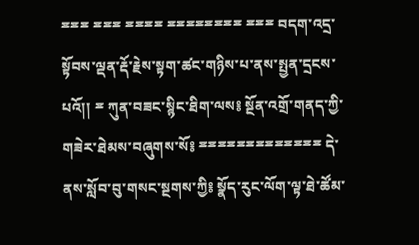ྈྈྈ ྈྈྈ ྈྈྈྈ ྈྈྈྈྈྈྈྈ ྈྈྈ བདག་འདྲ་སྟོབས་ལྡན་རྡོ་རྗེས་སྟག་ཚང་གཉིས་པ་ནས་སྤྱན་དྲངས་པའོ།། ྈ ཀུན་བཟང་སྙིང་ཐིག་ལས༔ སྔོན་འགྲོ་གནད་ཀྱི་གཟེར་ཐེམས་བཞུགས་སོ༔ ྈྈྈྈྈྈྈྈྈྈྈྈྈ དེ་ནས་སློབ་བུ་གསང་སྔགས་ཀྱི༔ སྣོད་རུང་ལོག་ལྟ་ཐེ་ཚོམ་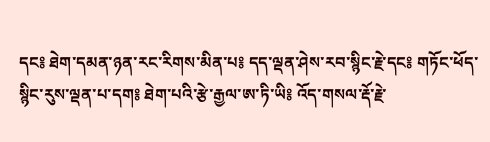དང༔ ཐེག་དམན་ཉན་རང་རིགས་མིན་པ༔ དད་ལྡན་ཤེས་རབ་སྙིང་རྗེ་དང༔ གཏོང་ཕོད་སྙིང་རུས་ལྡན་པ་དག༔ ཐེག་པའི་རྩེ་རྒྱལ་ཨ་ཏི་ཡི༔ འོད་གསལ་རྡོ་རྗེ་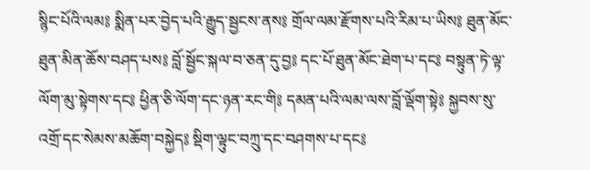སྙིང་པོའི་ལམ༔ སྨིན་པར་བྱེད་པའི་རྒྱུད་སྦྱངས་ནས༔ གྲོལ་ལམ་རྫོགས་པའི་རིམ་པ་ཡིས༔ ཐུན་མོང་ཐུན་མིན་ཆོས་བཤད་པས༔ བློ་སྦྱོང་སྐལ་བ་ཅན་དུ་བྱ༔ དང་པོ་ཐུན་མོང་ཐེག་པ་དང༔ བསྟུན་ཏེ་ལྟ་ལོག་མུ་སྟེགས་དང༔ ཕྱིན་ཅི་ལོག་དང་ཉན་རང་གི༔ དམན་པའི་ལམ་ལས་བློ་ལྡོག་སྟེ༔ སྐྱབས་སུ་འགྲོ་དང་སེམས་མཆོག་བསྐྱེད༔ སྡིག་ལྟུང་བཀྲུ་དང་བཤགས་པ་དང༔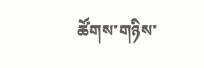ཚོགས་གཉིས་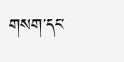གསག་དང་